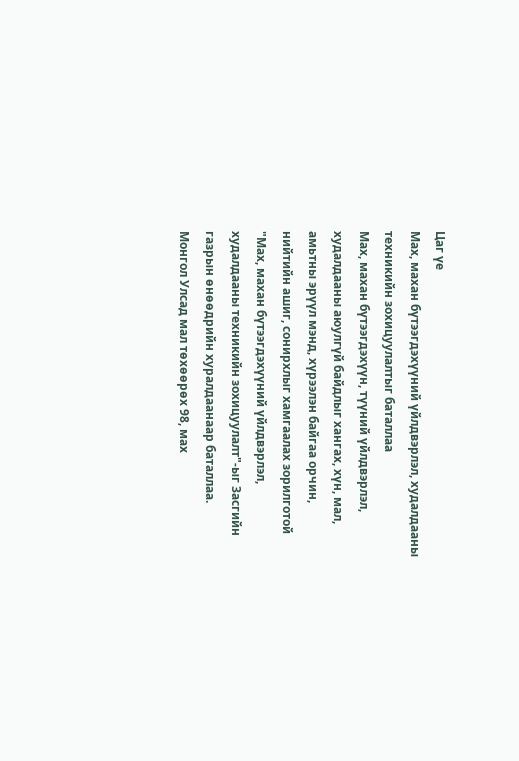Цаг үе
Мах, махан бүтээгдэхүүний үйлдвэрлэл, худалдааны техникийн зохицуулалтыг баталлаа
Мах, махан бүтээгдэхүүн, түүний үйлдвэрлэл, худалдааны аюулгүй байдлыг хангах, хүн, мал, амьтны эрүүл мэнд, хүрээлэн байгаа орчин, нийтийн ашиг, сонирхлыг хамгаалах зорилготой "Мах, махан бүтээгдэхүүний үйлдвэрлэл, худалдааны техникийн зохицуулалт"-ыг Засгийн газрын өнөөдрийн хуралдаанаар баталлаа.
Монгол Улсад мал төхөөрөх 98, мах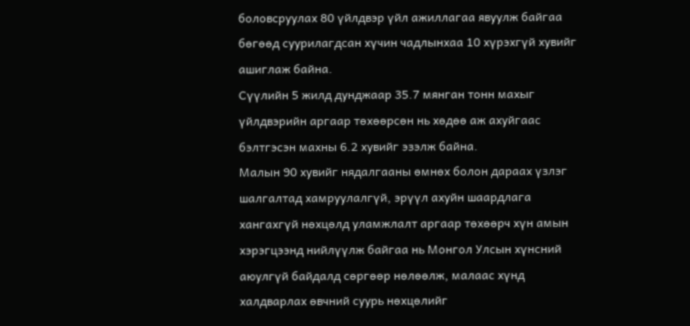боловсруулах 80 үйлдвэр үйл ажиллагаа явуулж байгаа бөгөөд суурилагдсан хүчин чадлынхаа 10 хүрэхгүй хувийг ашиглаж байна.
Сүүлийн 5 жилд дунджаар 35.7 мянган тонн махыг үйлдвэрийн аргаар төхөөрсөн нь хөдөө аж ахуйгаас бэлтгэсэн махны 6.2 хувийг эзэлж байна.
Малын 90 хувийг нядалгааны өмнөх болон дараах үзлэг шалгалтад хамруулалгүй, эрүүл ахуйн шаардлага хангахгүй нөхцөлд уламжлалт аргаар төхөөрч хүн амын хэрэгцээнд нийлүүлж байгаа нь Монгол Улсын хүнсний аюулгүй байдалд сөргөөр нөлөөлж, малаас хүнд халдварлах өвчний суурь нөхцөлийг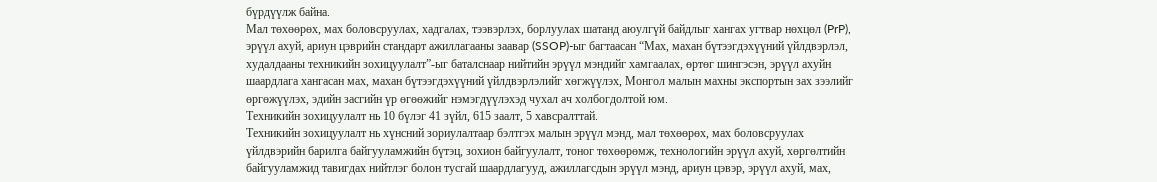бүрдүүлж байна.
Мал төхөөрөх, мах боловсруулах, хадгалах, тээвэрлэх, борлуулах шатанд аюулгүй байдлыг хангах угтвар нөхцөл (PrP), эрүүл ахуй, ариун цэврийн стандарт ажиллагааны заавар (SSOP)-ыг багтаасан “Мах, махан бүтээгдэхүүний үйлдвэрлэл, худалдааны техникийн зохицуулалт”-ыг баталснаар нийтийн эрүүл мэндийг хамгаалах, өртөг шингэсэн, эрүүл ахуйн шаардлага хангасан мах, махан бүтээгдэхүүний үйлдвэрлэлийг хөгжүүлэх, Монгол малын махны экспортын зах зээлийг өргөжүүлэх, эдийн засгийн үр өгөөжийг нэмэгдүүлэхэд чухал ач холбогдолтой юм.
Техникийн зохицуулалт нь 10 бүлэг 41 зүйл, 615 заалт, 5 хавсралттай.
Техникийн зохицуулалт нь хүнсний зориулалтаар бэлтгэх малын эрүүл мэнд, мал төхөөрөх, мах боловсруулах үйлдвэрийн барилга байгууламжийн бүтэц, зохион байгуулалт, тоног төхөөрөмж, технологийн эрүүл ахуй, хөргөлтийн байгууламжид тавигдах нийтлэг болон тусгай шаардлагууд, ажиллагсдын эрүүл мэнд, ариун цэвэр, эрүүл ахуй, мах,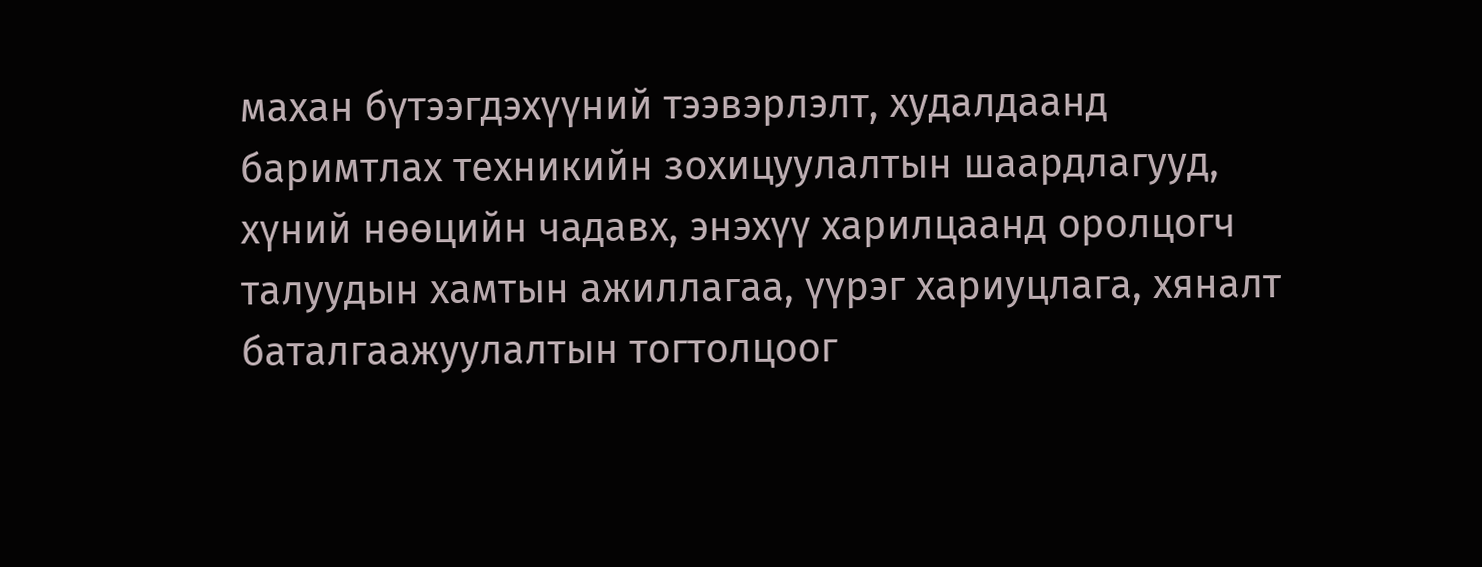махан бүтээгдэхүүний тээвэрлэлт, худалдаанд баримтлах техникийн зохицуулалтын шаардлагууд, хүний нөөцийн чадавх, энэхүү харилцаанд оролцогч талуудын хамтын ажиллагаа, үүрэг хариуцлага, хяналт баталгаажуулалтын тогтолцоог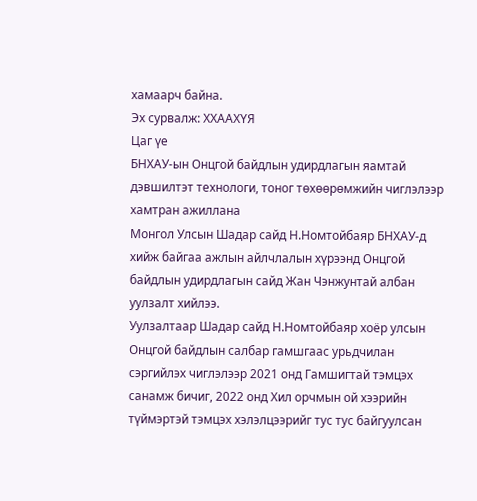хамаарч байна.
Эх сурвалж: ХХААХҮЯ
Цаг үе
БНХАУ-ын Онцгой байдлын удирдлагын яамтай дэвшилтэт технологи, тоног төхөөрөмжийн чиглэлээр хамтран ажиллана
Монгол Улсын Шадар сайд Н.Номтойбаяр БНХАУ-д хийж байгаа ажлын айлчлалын хүрээнд Онцгой байдлын удирдлагын сайд Жан Чэнжунтай албан уулзалт хийлээ.
Уулзалтаар Шадар сайд Н.Номтойбаяр хоёр улсын Онцгой байдлын салбар гамшгаас урьдчилан сэргийлэх чиглэлээр 2021 онд Гамшигтай тэмцэх санамж бичиг, 2022 онд Хил орчмын ой хээрийн түймэртэй тэмцэх хэлэлцээрийг тус тус байгуулсан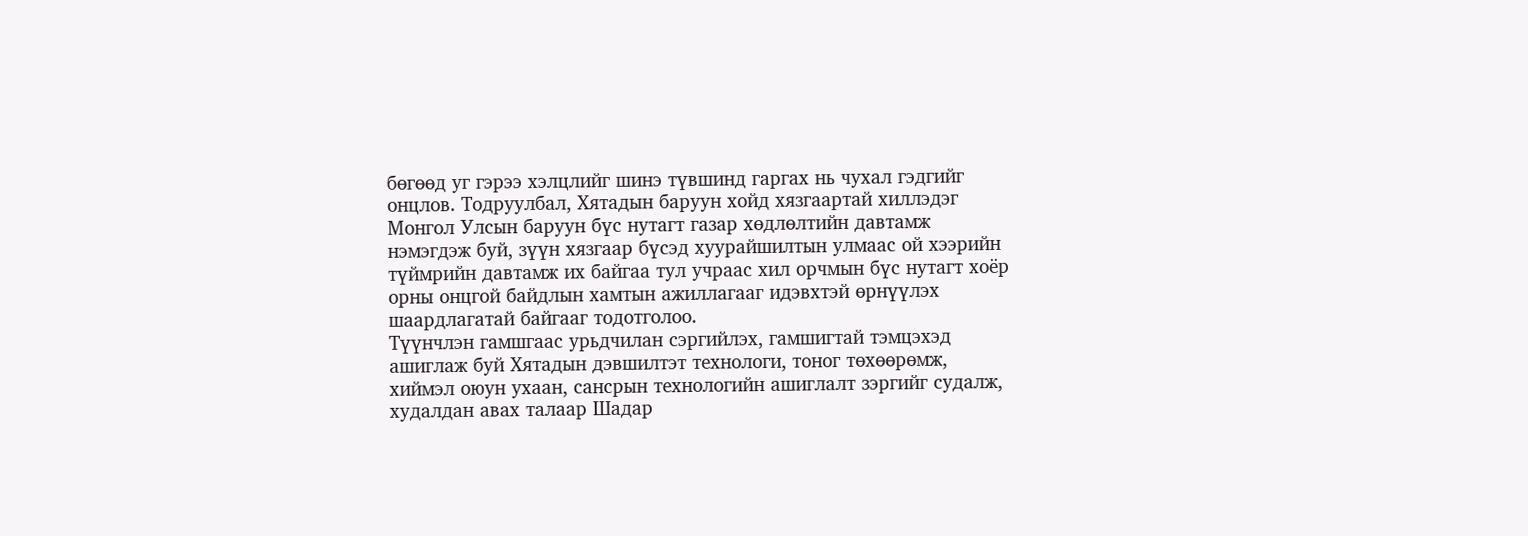бөгөөд уг гэрээ хэлцлийг шинэ түвшинд гаргах нь чухал гэдгийг онцлов. Тодруулбал, Хятадын баруун хойд хязгаартай хиллэдэг Монгол Улсын баруун бүс нутагт газар хөдлөлтийн давтамж нэмэгдэж буй, зүүн хязгаар бүсэд хуурайшилтын улмаас ой хээрийн түймрийн давтамж их байгаа тул учраас хил орчмын бүс нутагт хоёр орны онцгой байдлын хамтын ажиллагааг идэвхтэй өрнүүлэх шаардлагатай байгааг тодотголоо.
Түүнчлэн гамшгаас урьдчилан сэргийлэх, гамшигтай тэмцэхэд ашиглаж буй Хятадын дэвшилтэт технологи, тоног төхөөрөмж, хиймэл оюун ухаан, сансрын технологийн ашиглалт зэргийг судалж, худалдан авах талаар Шадар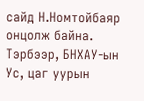сайд Н.Номтойбаяр онцолж байна.
Тэрбээр, БНХАУ-ын Ус, цаг уурын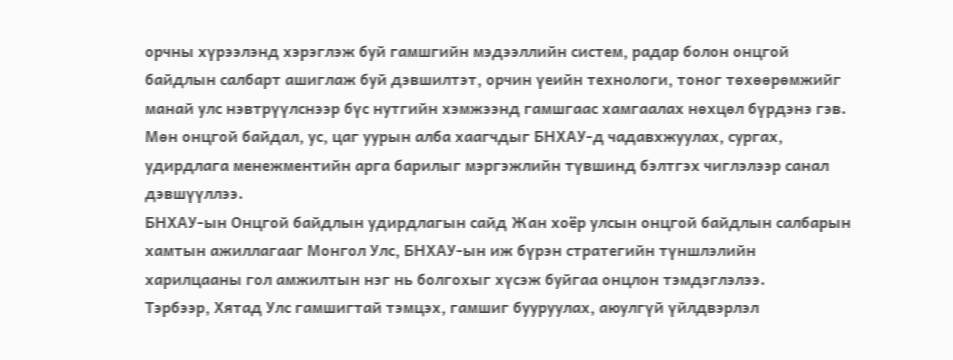орчны хүрээлэнд хэрэглэж буй гамшгийн мэдээллийн систем, радар болон онцгой байдлын салбарт ашиглаж буй дэвшилтэт, орчин үеийн технологи, тоног төхөөрөмжийг манай улс нэвтрүүлснээр бүс нутгийн хэмжээнд гамшгаас хамгаалах нөхцөл бүрдэнэ гэв. Мөн онцгой байдал, ус, цаг уурын алба хаагчдыг БНХАУ-д чадавхжуулах, сургах, удирдлага менежментийн арга барилыг мэргэжлийн түвшинд бэлтгэх чиглэлээр санал дэвшүүллээ.
БНХАУ-ын Онцгой байдлын удирдлагын сайд Жан хоёр улсын онцгой байдлын салбарын хамтын ажиллагааг Монгол Улс, БНХАУ-ын иж бүрэн стратегийн түншлэлийн харилцааны гол амжилтын нэг нь болгохыг хүсэж буйгаа онцлон тэмдэглэлээ.
Тэрбээр, Хятад Улс гамшигтай тэмцэх, гамшиг бууруулах, аюулгүй үйлдвэрлэл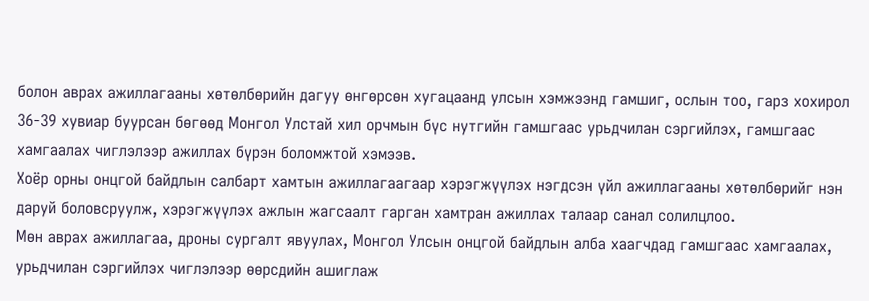болон аврах ажиллагааны хөтөлбөрийн дагуу өнгөрсөн хугацаанд улсын хэмжээнд гамшиг, ослын тоо, гарз хохирол 36-39 хувиар буурсан бөгөөд Монгол Улстай хил орчмын бүс нутгийн гамшгаас урьдчилан сэргийлэх, гамшгаас хамгаалах чиглэлээр ажиллах бүрэн боломжтой хэмээв.
Хоёр орны онцгой байдлын салбарт хамтын ажиллагаагаар хэрэгжүүлэх нэгдсэн үйл ажиллагааны хөтөлбөрийг нэн даруй боловсруулж, хэрэгжүүлэх ажлын жагсаалт гарган хамтран ажиллах талаар санал солилцлоо.
Мөн аврах ажиллагаа, дроны сургалт явуулах, Монгол Улсын онцгой байдлын алба хаагчдад гамшгаас хамгаалах, урьдчилан сэргийлэх чиглэлээр өөрсдийн ашиглаж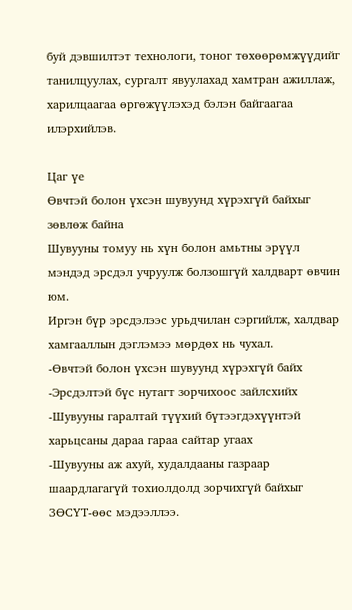буй дэвшилтэт технологи, тоног төхөөрөмжүүдийг танилцуулах, сургалт явуулахад хамтран ажиллаж, харилцаагаа өргөжүүлэхэд бэлэн байгаагаа илэрхийлэв.

Цаг үе
Өвчтэй болон үхсэн шувуунд хүрэхгүй байхыг зөвлөж байна
Шувууны томуу нь хүн болон амьтны эрүүл мэндэд эрсдэл учруулж болзошгүй халдварт өвчин юм.
Иргэн бүр эрсдэлээс урьдчилан сэргийлж, халдвар хамгааллын дэглэмээ мөрдөх нь чухал.
-Өвчтэй болон үхсэн шувуунд хүрэхгүй байх
-Эрсдэлтэй бүс нутагт зорчихоос зайлсхийх
-Шувууны гаралтай түүхий бүтээгдэхүүнтэй харьцсаны дараа гараа сайтар угаах
-Шувууны аж ахуй, худалдааны газраар шаардлагагүй тохиолдолд зорчихгүй байхыг ЗӨСҮТ-өөс мэдээллээ.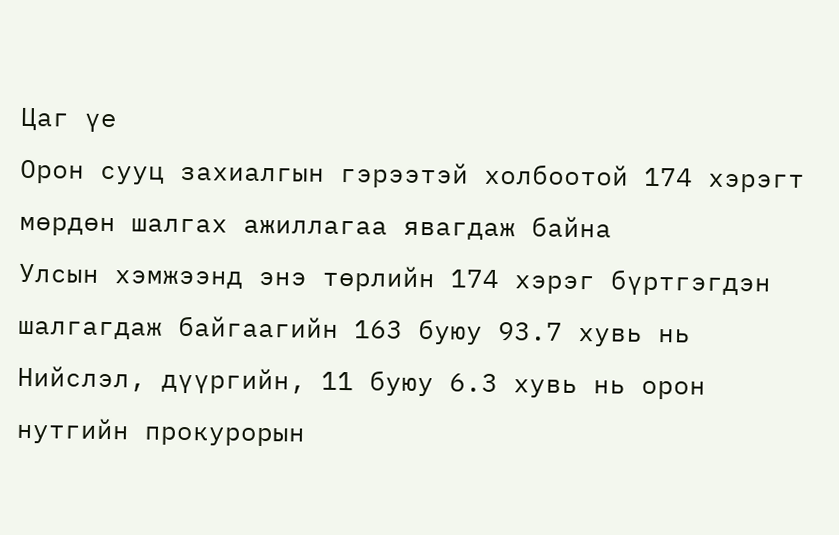Цаг үе
Орон сууц захиалгын гэрээтэй холбоотой 174 хэрэгт мөрдөн шалгах ажиллагаа явагдаж байна
Улсын хэмжээнд энэ төрлийн 174 хэрэг бүртгэгдэн шалгагдаж байгаагийн 163 буюу 93.7 хувь нь Нийслэл, дүүргийн, 11 буюу 6.3 хувь нь орон нутгийн прокурорын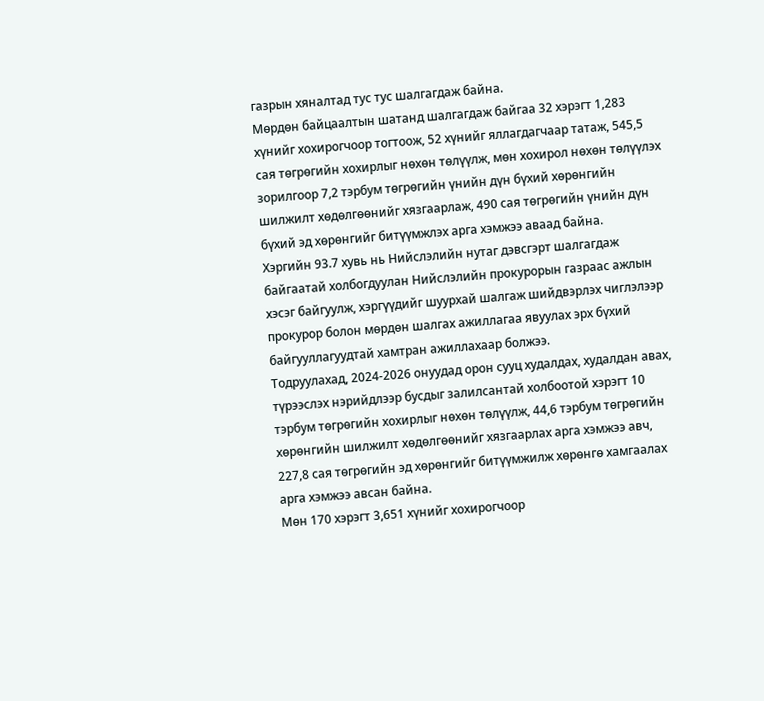газрын хяналтад тус тус шалгагдаж байна.
Мөрдөн байцаалтын шатанд шалгагдаж байгаа 32 хэрэгт 1,283 хүнийг хохирогчоор тогтоож, 52 хүнийг яллагдагчаар татаж, 545,5 сая төгрөгийн хохирлыг нөхөн төлүүлж, мөн хохирол нөхөн төлүүлэх зорилгоор 7,2 тэрбум төгрөгийн үнийн дүн бүхий хөрөнгийн шилжилт хөдөлгөөнийг хязгаарлаж, 490 сая төгрөгийн үнийн дүн бүхий эд хөрөнгийг битүүмжлэх арга хэмжээ аваад байна.
Хэргийн 93.7 хувь нь Нийслэлийн нутаг дэвсгэрт шалгагдаж байгаатай холбогдуулан Нийслэлийн прокурорын газраас ажлын хэсэг байгуулж, хэргүүдийг шуурхай шалгаж шийдвэрлэх чиглэлээр прокурор болон мөрдөн шалгах ажиллагаа явуулах эрх бүхий байгууллагуудтай хамтран ажиллахаар болжээ.
Тодруулахад, 2024-2026 онуудад орон сууц худалдах, худалдан авах, түрээслэх нэрийдлээр бусдыг залилсантай холбоотой хэрэгт 10 тэрбум төгрөгийн хохирлыг нөхөн төлүүлж, 44,6 тэрбум төгрөгийн хөрөнгийн шилжилт хөдөлгөөнийг хязгаарлах арга хэмжээ авч, 227,8 сая төгрөгийн эд хөрөнгийг битүүмжилж хөрөнгө хамгаалах арга хэмжээ авсан байна.
Мөн 170 хэрэгт 3,651 хүнийг хохирогчоор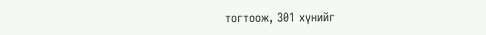тогтоож, 301 хүнийг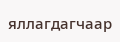яллагдагчаар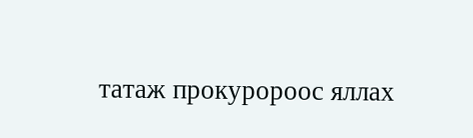татаж прокуророос яллах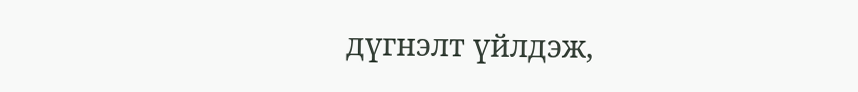дүгнэлт үйлдэж,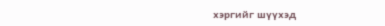хэргийг шүүхэд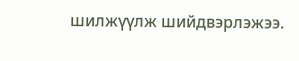шилжүүлж шийдвэрлэжээ.